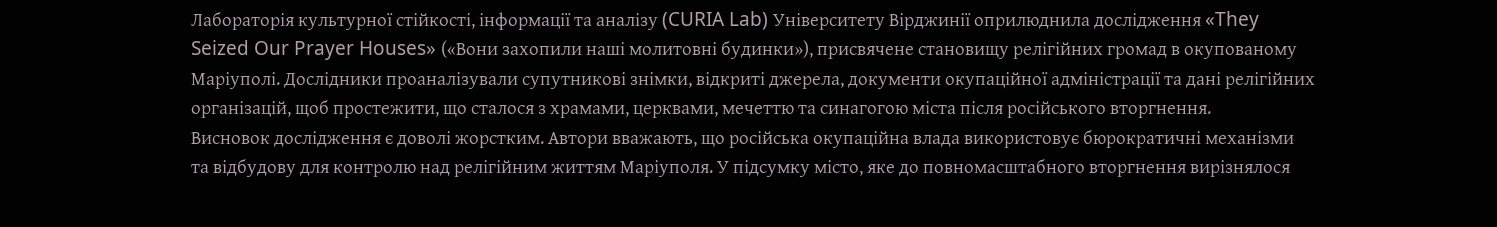Лабораторія культурної стійкості, інформації та аналізу (CURIA Lab) Університету Вірджинії оприлюднила дослідження «They Seized Our Prayer Houses» («Вони захопили наші молитовні будинки»), присвячене становищу релігійних громад в окупованому Маріуполі. Дослідники проаналізували супутникові знімки, відкриті джерела, документи окупаційної адміністрації та дані релігійних організацій, щоб простежити, що сталося з храмами, церквами, мечеттю та синагогою міста після російського вторгнення.
Висновок дослідження є доволі жорстким. Автори вважають, що російська окупаційна влада використовує бюрократичні механізми та відбудову для контролю над релігійним життям Маріуполя. У підсумку місто, яке до повномасштабного вторгнення вирізнялося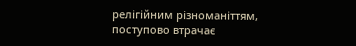релігійним різноманіттям, поступово втрачає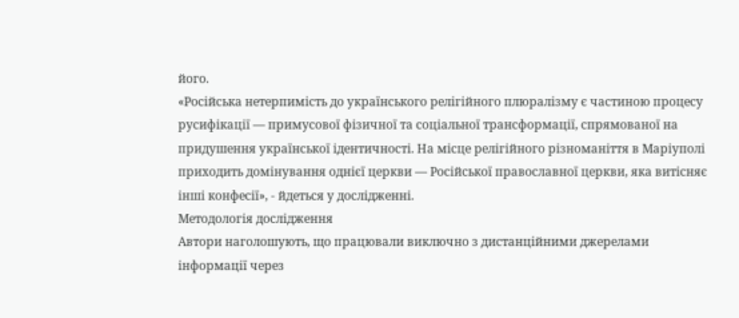його.
«Російська нетерпимість до українського релігійного плюралізму є частиною процесу русифікації — примусової фізичної та соціальної трансформації, спрямованої на придушення української ідентичності. На місце релігійного різноманіття в Маріуполі приходить домінування однієї церкви — Російської православної церкви, яка витісняє інші конфесії», - йдеться у дослідженні.
Методологія дослідження
Автори наголошують, що працювали виключно з дистанційними джерелами інформації через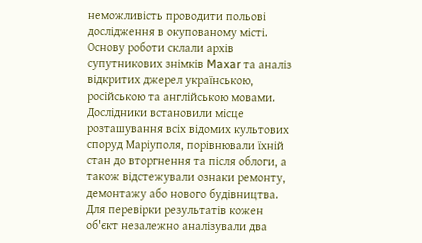неможливість проводити польові дослідження в окупованому місті. Основу роботи склали архів супутникових знімків Maxar та аналіз відкритих джерел українською, російською та англійською мовами.
Дослідники встановили місце розташування всіх відомих культових споруд Маріуполя, порівнювали їхній стан до вторгнення та після облоги, а також відстежували ознаки ремонту, демонтажу або нового будівництва. Для перевірки результатів кожен об'єкт незалежно аналізували два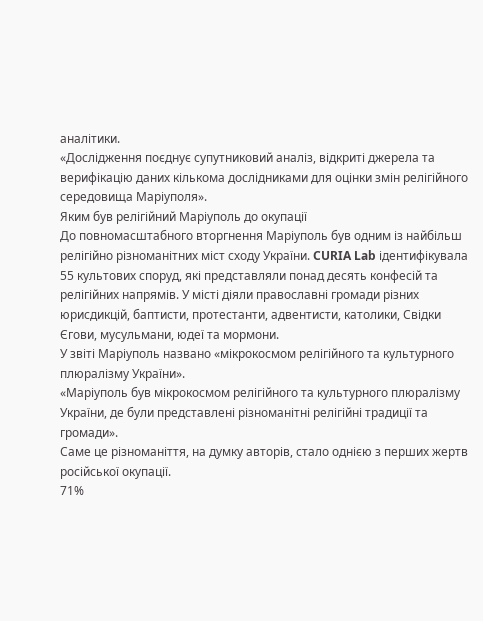аналітики.
«Дослідження поєднує супутниковий аналіз, відкриті джерела та верифікацію даних кількома дослідниками для оцінки змін релігійного середовища Маріуполя».
Яким був релігійний Маріуполь до окупації
До повномасштабного вторгнення Маріуполь був одним із найбільш релігійно різноманітних міст сходу України. CURIA Lab ідентифікувала 55 культових споруд, які представляли понад десять конфесій та релігійних напрямів. У місті діяли православні громади різних юрисдикцій, баптисти, протестанти, адвентисти, католики, Свідки Єгови, мусульмани, юдеї та мормони.
У звіті Маріуполь названо «мікрокосмом релігійного та культурного плюралізму України».
«Маріуполь був мікрокосмом релігійного та культурного плюралізму України, де були представлені різноманітні релігійні традиції та громади».
Саме це різноманіття, на думку авторів, стало однією з перших жертв російської окупації.
71%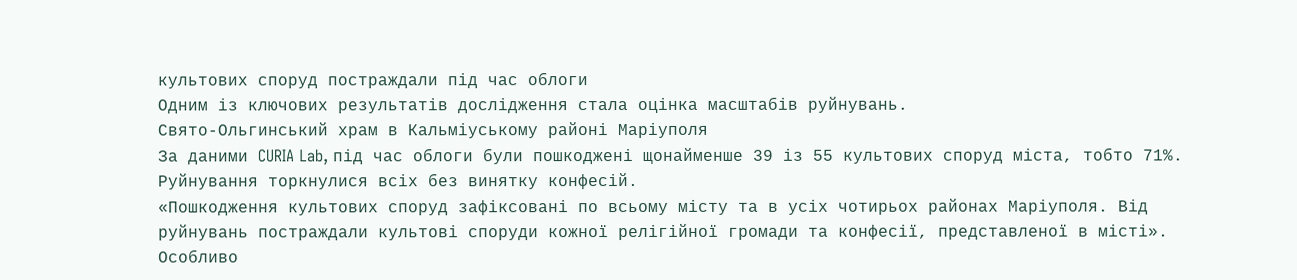культових споруд постраждали під час облоги
Одним із ключових результатів дослідження стала оцінка масштабів руйнувань.
Свято-Ольгинський храм в Кальміуському районі Маріуполя
За даними CURIA Lab, під час облоги були пошкоджені щонайменше 39 із 55 культових споруд міста, тобто 71%. Руйнування торкнулися всіх без винятку конфесій.
«Пошкодження культових споруд зафіксовані по всьому місту та в усіх чотирьох районах Маріуполя. Від руйнувань постраждали культові споруди кожної релігійної громади та конфесії, представленої в місті».
Особливо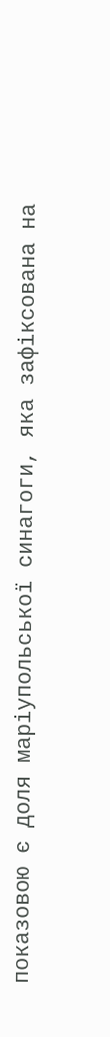показовою є доля маріупольської синагоги, яка зафіксована на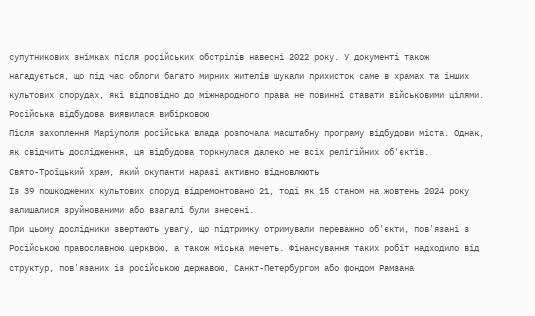супутникових знімках після російських обстрілів навесні 2022 року. У документі також нагадується, що під час облоги багато мирних жителів шукали прихисток саме в храмах та інших культових спорудах, які відповідно до міжнародного права не повинні ставати військовими цілями.
Російська відбудова виявилася вибірковою
Після захоплення Маріуполя російська влада розпочала масштабну програму відбудови міста. Однак, як свідчить дослідження, ця відбудова торкнулася далеко не всіх релігійних об'єктів.
Свято-Троїцький храм, який окупанти наразі активно відновлюють
Із 39 пошкоджених культових споруд відремонтовано 21, тоді як 15 станом на жовтень 2024 року залишалися зруйнованими або взагалі були знесені.
При цьому дослідники звертають увагу, що підтримку отримували переважно об'єкти, пов'язані з Російською православною церквою, а також міська мечеть. Фінансування таких робіт надходило від структур, пов'язаних із російською державою, Санкт-Петербургом або фондом Рамзана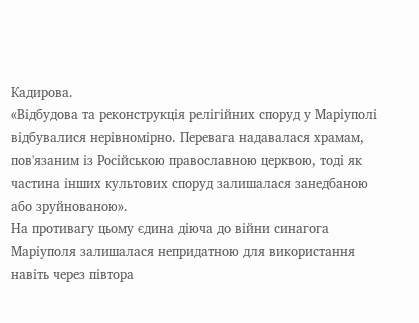Кадирова.
«Відбудова та реконструкція релігійних споруд у Маріуполі відбувалися нерівномірно. Перевага надавалася храмам, пов'язаним із Російською православною церквою, тоді як частина інших культових споруд залишалася занедбаною або зруйнованою».
На противагу цьому єдина діюча до війни синагога Маріуполя залишалася непридатною для використання навіть через півтора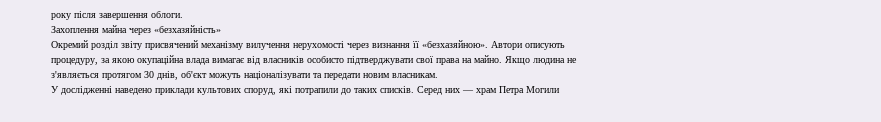року після завершення облоги.
Захоплення майна через «безхазяйність»
Окремий розділ звіту присвячений механізму вилучення нерухомості через визнання її «безхазяйною». Автори описують процедуру, за якою окупаційна влада вимагає від власників особисто підтверджувати свої права на майно. Якщо людина не з'являється протягом 30 днів, об'єкт можуть націоналізувати та передати новим власникам.
У дослідженні наведено приклади культових споруд, які потрапили до таких списків. Серед них — храм Петра Могили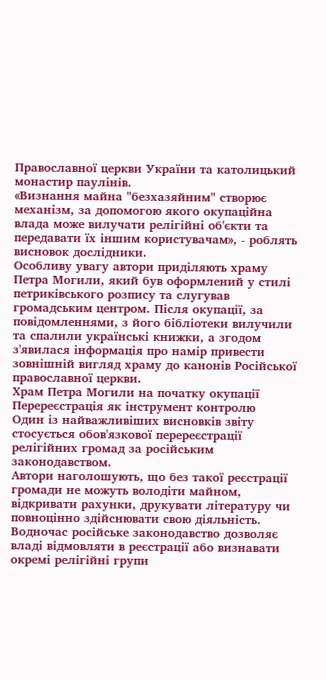Православної церкви України та католицький монастир паулінів.
«Визнання майна "безхазяйним" створює механізм, за допомогою якого окупаційна влада може вилучати релігійні об'єкти та передавати їх іншим користувачам», - роблять висновок дослідники.
Особливу увагу автори приділяють храму Петра Могили, який був оформлений у стилі петриківського розпису та слугував громадським центром. Після окупації, за повідомленнями, з його бібліотеки вилучили та спалили українські книжки, а згодом з'явилася інформація про намір привести зовнішній вигляд храму до канонів Російської православної церкви.
Храм Петра Могили на початку окупації
Перереєстрація як інструмент контролю
Один із найважливіших висновків звіту стосується обов'язкової перереєстрації релігійних громад за російським законодавством.
Автори наголошують, що без такої реєстрації громади не можуть володіти майном, відкривати рахунки, друкувати літературу чи повноцінно здійснювати свою діяльність. Водночас російське законодавство дозволяє владі відмовляти в реєстрації або визнавати окремі релігійні групи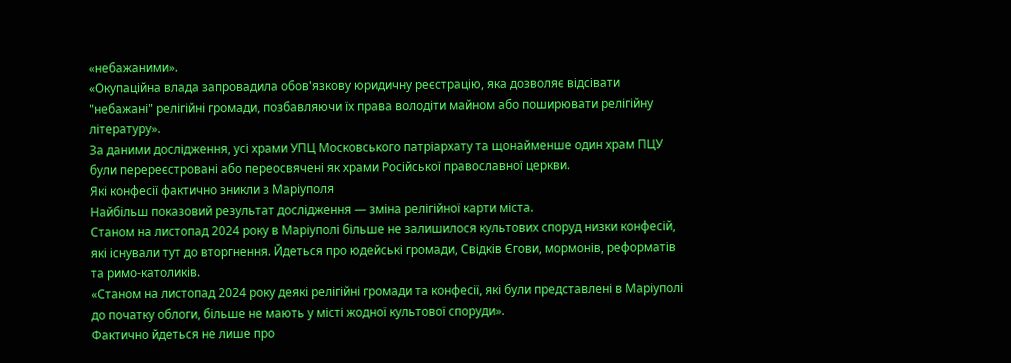«небажаними».
«Окупаційна влада запровадила обов'язкову юридичну реєстрацію, яка дозволяє відсівати "небажані" релігійні громади, позбавляючи їх права володіти майном або поширювати релігійну літературу».
За даними дослідження, усі храми УПЦ Московського патріархату та щонайменше один храм ПЦУ були перереєстровані або переосвячені як храми Російської православної церкви.
Які конфесії фактично зникли з Маріуполя
Найбільш показовий результат дослідження — зміна релігійної карти міста.
Станом на листопад 2024 року в Маріуполі більше не залишилося культових споруд низки конфесій, які існували тут до вторгнення. Йдеться про юдейські громади, Свідків Єгови, мормонів, реформатів та римо-католиків.
«Станом на листопад 2024 року деякі релігійні громади та конфесії, які були представлені в Маріуполі до початку облоги, більше не мають у місті жодної культової споруди».
Фактично йдеться не лише про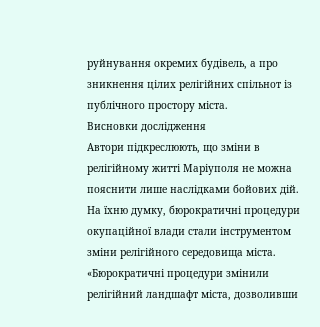руйнування окремих будівель, а про зникнення цілих релігійних спільнот із публічного простору міста.
Висновки дослідження
Автори підкреслюють, що зміни в релігійному житті Маріуполя не можна пояснити лише наслідками бойових дій.
На їхню думку, бюрократичні процедури окупаційної влади стали інструментом зміни релігійного середовища міста.
«Бюрократичні процедури змінили релігійний ландшафт міста, дозволивши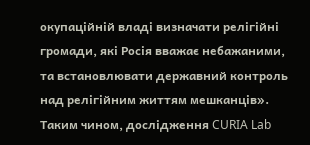окупаційній владі визначати релігійні громади, які Росія вважає небажаними, та встановлювати державний контроль над релігійним життям мешканців».
Таким чином, дослідження CURIA Lab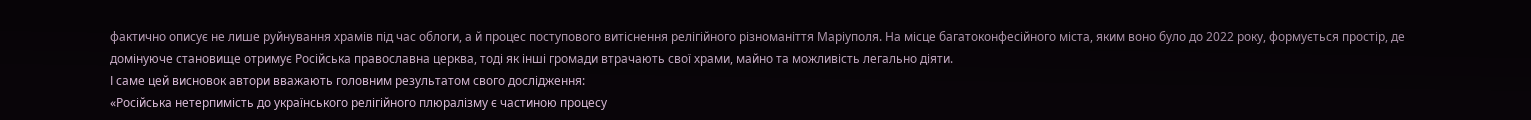фактично описує не лише руйнування храмів під час облоги, а й процес поступового витіснення релігійного різноманіття Маріуполя. На місце багатоконфесійного міста, яким воно було до 2022 року, формується простір, де домінуюче становище отримує Російська православна церква, тоді як інші громади втрачають свої храми, майно та можливість легально діяти.
І саме цей висновок автори вважають головним результатом свого дослідження:
«Російська нетерпимість до українського релігійного плюралізму є частиною процесу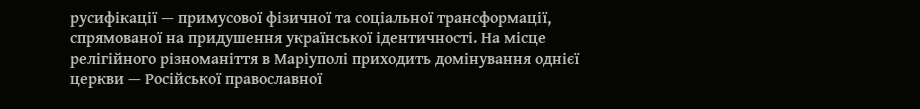русифікації — примусової фізичної та соціальної трансформації, спрямованої на придушення української ідентичності. На місце релігійного різноманіття в Маріуполі приходить домінування однієї церкви — Російської православної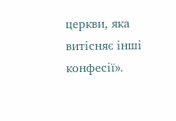церкви, яка витісняє інші конфесії».